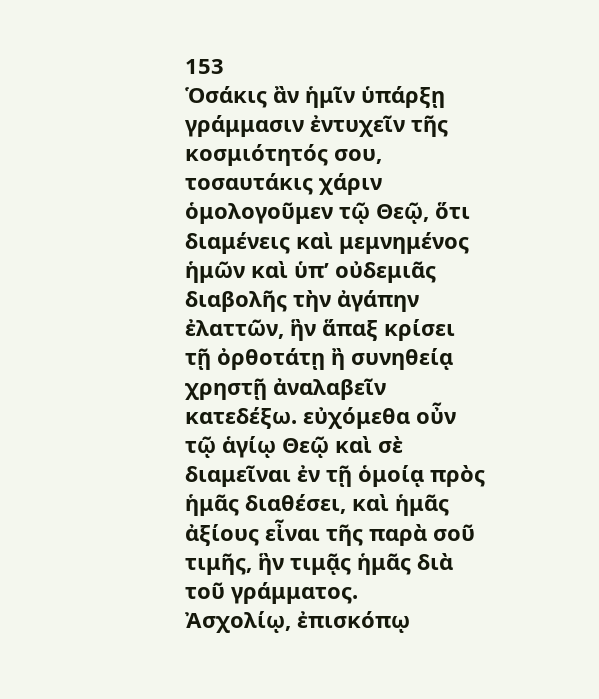153
Ὁσάκις ἂν ἡμῖν ὑπάρξῃ γράμμασιν ἐντυχεῖν τῆς κοσμιότητός σου, τοσαυτάκις χάριν ὁμολογοῦμεν τῷ Θεῷ, ὅτι διαμένεις καὶ μεμνημένος ἡμῶν καὶ ὑπʼ οὐδεμιᾶς διαβολῆς τὴν ἀγάπην ἐλαττῶν, ἣν ἅπαξ κρίσει τῇ ὀρθοτάτῃ ἢ συνηθείᾳ χρηστῇ ἀναλαβεῖν κατεδέξω. εὐχόμεθα οὖν τῷ ἁγίῳ Θεῷ καὶ σὲ διαμεῖναι ἐν τῇ ὁμοίᾳ πρὸς ἡμᾶς διαθέσει, καὶ ἡμᾶς ἀξίους εἶναι τῆς παρὰ σοῦ τιμῆς, ἣν τιμᾷς ἡμᾶς διὰ τοῦ γράμματος.
Ἀσχολίῳ, ἐπισκόπῳ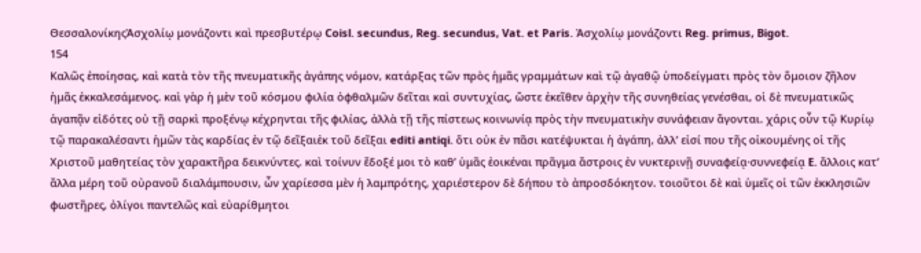ΘεσσαλονίκηςἈσχολίῳ μονάζοντι καὶ πρεσβυτέρῳ Coisl. secundus, Reg. secundus, Vat. et Paris. Ἀσχολίῳ μονάζοντι Reg. primus, Bigot.
154
Καλῶς ἐποίησας, καὶ κατὰ τὸν τῆς πνευματικῆς ἀγάπης νόμον, κατάρξας τῶν πρὸς ἡμᾶς γραμμάτων καὶ τῷ ἀγαθῷ ὑποδείγματι πρὸς τὸν ὅμοιον ζῆλον ἡμᾶς ἐκκαλεσάμενος. καὶ γὰρ ἡ μὲν τοῦ κόσμου φιλία ὀφθαλμῶν δεῖται καὶ συντυχίας, ὥστε ἐκεῖθεν ἀρχὴν τῆς συνηθείας γενέσθαι, οἱ δὲ πνευματικῶς ἀγαπᾷν εἰδότες οὐ τῇ σαρκὶ προξένῳ κέχρηνται τῆς φιλίας, ἀλλὰ τῇ τῆς πίστεως κοινωνίᾳ πρὸς τὴν πνευματικὴν συνάφειαν ἄγονται. χάρις οὖν τῷ Κυρίῳ τῷ παρακαλέσαντι ἡμῶν τὰς καρδίας ἐν τῷ δεῖξαιἐκ τοῦ δεῖξαι editi antiqi. ὅτι οὐκ ἐν πᾶσι κατέψυκται ἡ ἀγάπη, ἀλλʼ εἰσί που τῆς οἰκουμένης οἱ τῆς Χριστοῦ μαθητείας τὸν χαρακτῆρα δεικνύντες. καὶ τοίνυν ἔδοξέ μοι τὸ καθʼ ὑμᾶς ἐοικέναι πρᾶγμα ἄστροις ἐν νυκτερινῇ συναφείᾳ·συννεφείᾳ E. ἄλλοις κατʼ ἄλλα μέρη τοῦ οὐρανοῦ διαλάμπουσιν, ὧν χαρίεσσα μὲν ἡ λαμπρότης, χαριέστερον δὲ δήπου τὸ ἀπροσδόκητον. τοιοῦτοι δὲ καὶ ὑμεῖς οἱ τῶν ἐκκλησιῶν φωστῆρες, ὀλίγοι παντελῶς καὶ εὐαρίθμητοι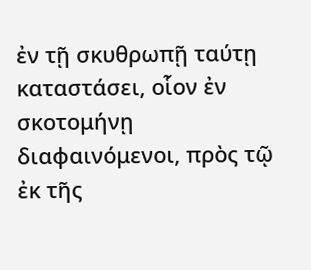ἐν τῇ σκυθρωπῇ ταύτῃ καταστάσει, οἷον ἐν σκοτομήνῃ διαφαινόμενοι, πρὸς τῷ ἐκ τῆς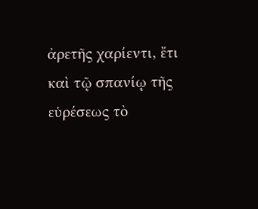ἀρετῆς χαρίεντι, ἔτι καὶ τῷ σπανίῳ τῆς εὑρέσεως τὸ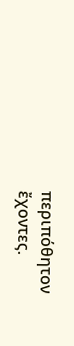περιπόθητον ἔχοντες.